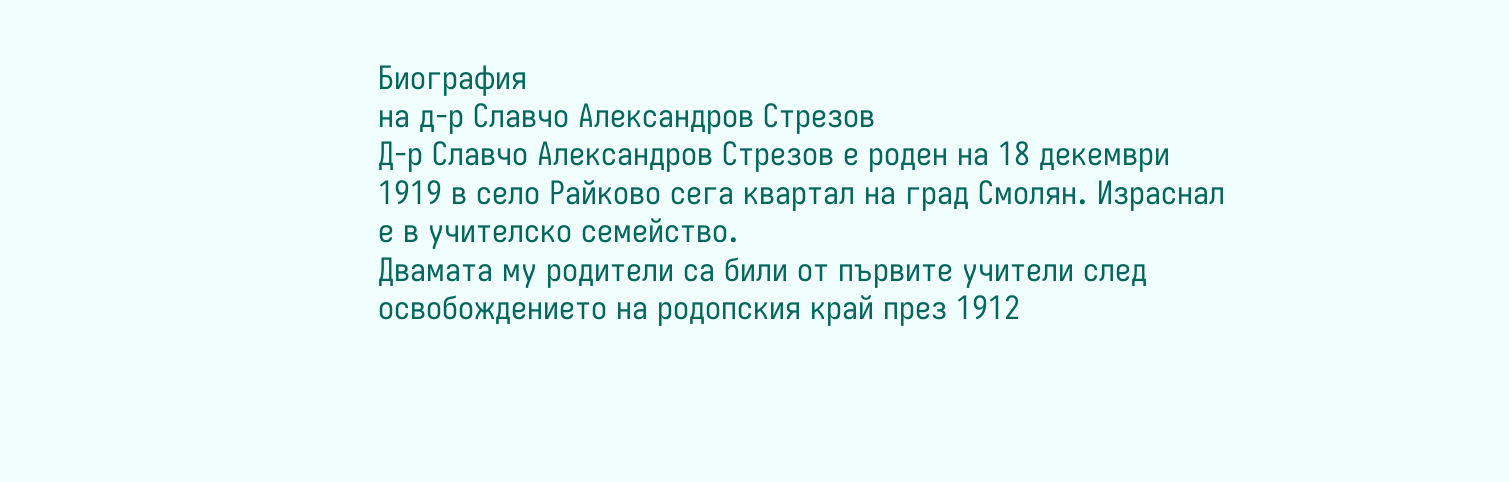Биография
на д-р Славчо Александров Стрезов
Д-р Славчо Александров Стрезов е роден на 18 декември 1919 в село Райково сега квартал на град Смолян. Израснал е в учителско семейство.
Двамата му родители са били от първите учители след освобождението на родопския край през 1912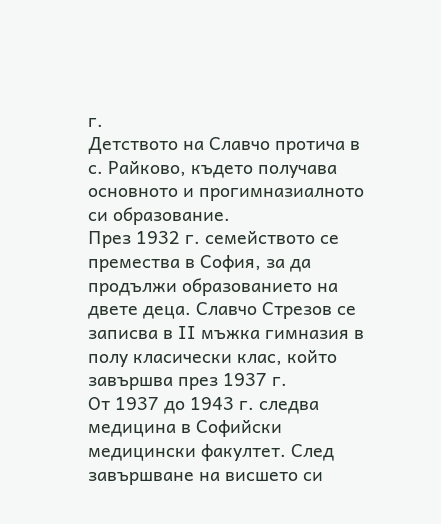г.
Детството на Славчо протича в с. Райково, където получава основното и прогимназиалното си образование.
През 1932 г. семейството се премества в София, за да продължи образованието на двете деца. Славчо Стрезов се записва в ІІ мъжка гимназия в полу класически клас, който завършва през 1937 г.
От 1937 до 1943 г. следва медицина в Софийски медицински факултет. След завършване на висшето си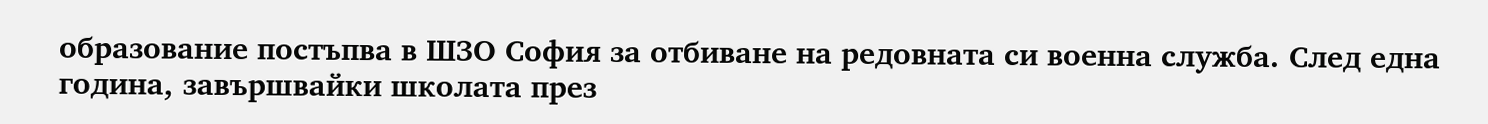образование постъпва в ШЗО София за отбиване на редовната си военна служба. След една година, завършвайки школата през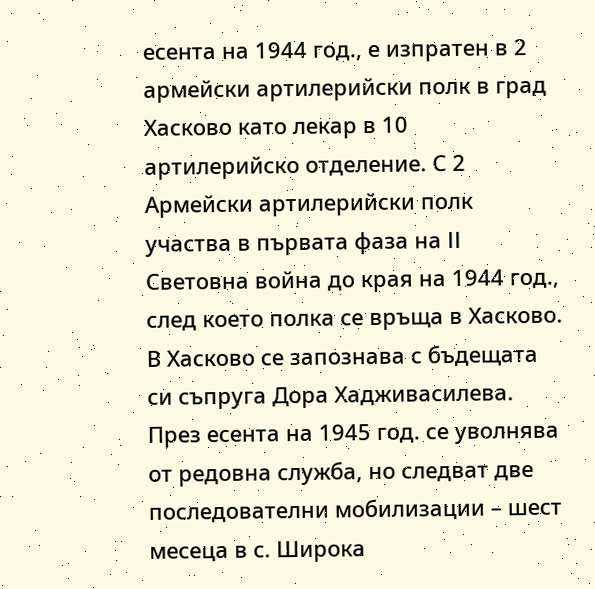есента на 1944 год., е изпратен в 2 армейски артилерийски полк в град Хасково като лекар в 10 артилерийско отделение. С 2 Армейски артилерийски полк участва в първата фаза на ІІ Световна война до края на 1944 год., след което полка се връща в Хасково. В Хасково се запознава с бъдещата си съпруга Дора Хадживасилева.
През есента на 1945 год. се уволнява от редовна служба, но следват две последователни мобилизации – шест месеца в с. Широка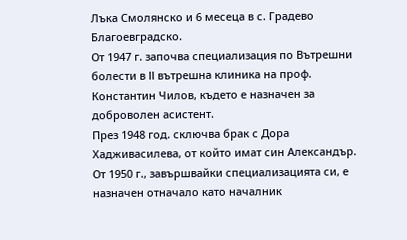Лъка Смолянско и 6 месеца в с. Градево Благоевградско.
От 1947 г. започва специализация по Вътрешни болести в ІІ вътрешна клиника на проф. Константин Чилов, където е назначен за доброволен асистент.
През 1948 год. сключва брак с Дора Хадживасилева, от който имат син Александър. От 1950 г., завършвайки специализацията си, е назначен отначало като началник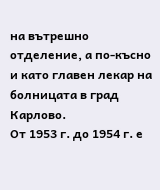на вътрешно отделение, а по-късно и като главен лекар на болницата в град Карлово.
От 1953 г. до 1954 г. е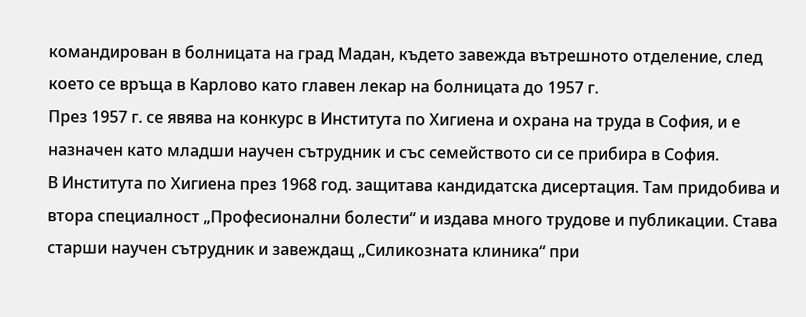командирован в болницата на град Мадан, където завежда вътрешното отделение, след което се връща в Карлово като главен лекар на болницата до 1957 г.
През 1957 г. се явява на конкурс в Института по Хигиена и охрана на труда в София, и е назначен като младши научен сътрудник и със семейството си се прибира в София.
В Института по Хигиена през 1968 год. защитава кандидатска дисертация. Там придобива и втора специалност „Професионални болести“ и издава много трудове и публикации. Става старши научен сътрудник и завеждащ „Силикозната клиника“ при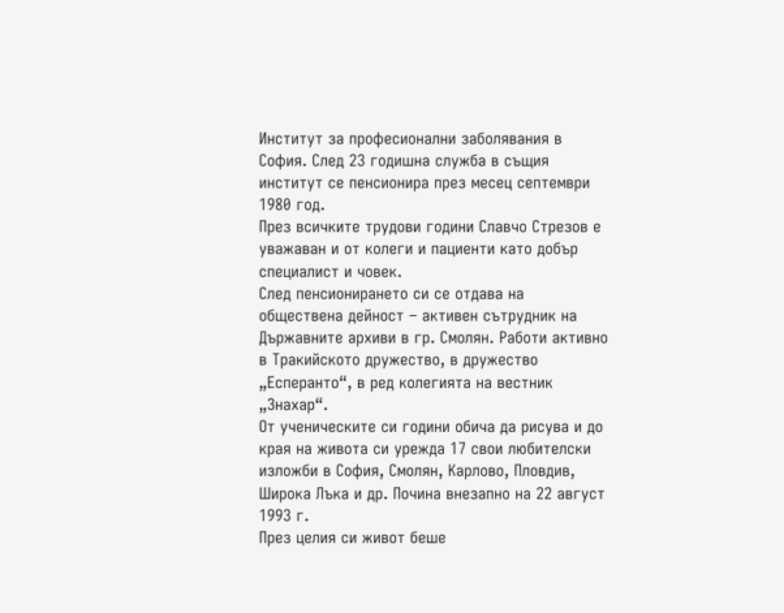Институт за професионални заболявания в София. След 23 годишна служба в същия институт се пенсионира през месец септември 1980 год.
През всичките трудови години Славчо Стрезов е уважаван и от колеги и пациенти като добър специалист и човек.
След пенсионирането си се отдава на обществена дейност – активен сътрудник на Държавните архиви в гр. Смолян. Работи активно в Тракийското дружество, в дружество „Есперанто“, в ред колегията на вестник „Знахар“.
От ученическите си години обича да рисува и до края на живота си урежда 17 свои любителски изложби в София, Смолян, Карлово, Пловдив, Широка Лъка и др. Почина внезапно на 22 август 1993 г.
През целия си живот беше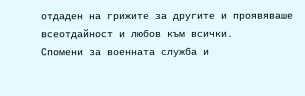отдаден на грижите за другите и проявяваше всеотдайност и любов към всички.
Спомени за военната служба и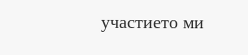участието ми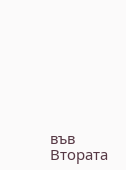във Втората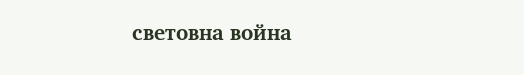световна война